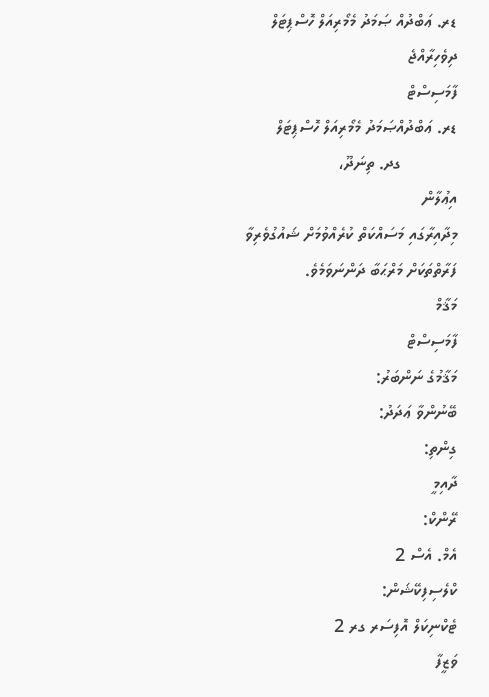ޑރ. ޢަބްދުއް ޞަމަދު މެމޯރިއަލް ހޮސްޕިޓަލް
ދިވެހިރާއްޖެ
ފާމަސިސްޓް
ޑރ. ޢަބްދުއްޞަމަދު މެމޯރިއަލް ހޮސްޕިޓަލް
            ގދ. ތިނަދޫ،
އިޢުލާން
މިދާއިރާގައި މަސައްކަތް ކުރެއްވުމަށް ޝައުގުވެރިވާ ފަރާތްތަކަށް މަރްޙަބާ ދަންނަވަމެވެ.
މަޤާމް
ފާމަސިސްޓް
މަޤާމުގެ ނަންބަރު:
ބޭނުންވާ ޢަދަދު:
ގިންތި:
ދާއިމީ
ރޭންކް:
އެމް. އެސް 2
ކްލެސިފިކޭޝަން:
ޓެކްނިކަލް އޮފިސަރ ގރ 2
ވަޒީފާ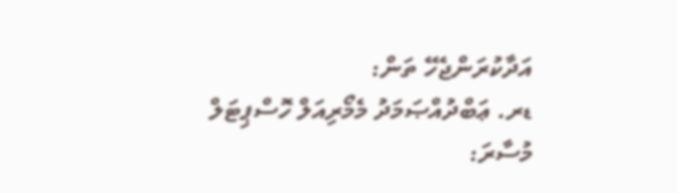އަދާކުރަންޖެހޭ ތަން:
ޑރ. ޢަބްދުއްޞަމަދު މެމޯރިއަލް ހޮސްޕިޓަލް
މުސާރަ: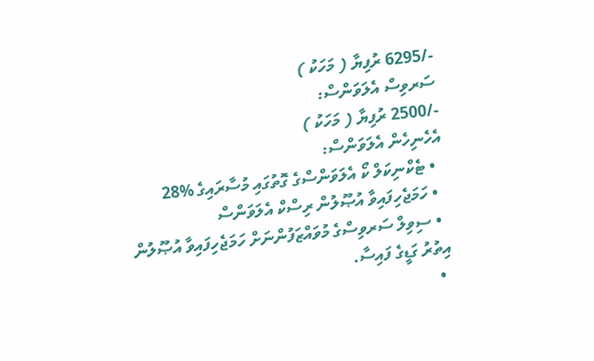-/6295 ރުފިޔާ ( މަހަކު )
ސަރވިސް އެލަވަންސް:
-/2500 ރުފިޔާ ( މަހަކު )
އެހެނިހެން އެލަވަންސް:
  • ޓެކްނިކަލް ކޯ އެލަވަންސްގެ ގޮތުގައި މުސާރައިގެ %28
  • ހަމަޖެހިފައިވާ އުޞޫލުން ރިސްކް އެލަވަންސް
  • ސިވިލް ސަރވިސްގެ މުވައްޒަފުންނަށް ހަމަޖެހިފައިވާ އުޞޫލުން އިތުރު ގަޑީގެ ފައިސާ.
  •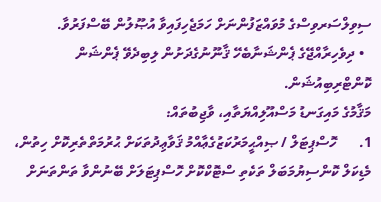ސިވިލްސަރވިސްގެ މުވައްޒަފުންނަށް ހަމަޖެހިފައިވާ އުޞޫލުން ބޭސްފަރުވާ.
  • ދިވެހިރާއްޖޭގެ ޕެންޝަނާބެހޭ ޤާނޫނުގެދަށުން ލިބިދެވޭ ޕެންޝަން ކޮންޓްރިބިއުޝަން.
މަޤާމުގެ މައިގަނޑު މަސްއޫލިއްޔަތާއި، ވާޖިބުތައް:
1.      ހޮސްޕިޓަލް / ޞިއްޙީމަރުކަޒުގެޢާއްމު ޤަވާޢިދުތަކަށް ޙުރުމަތްތެރިކޮށް ހިތުން، މެޑިކަލް ކޮންސިޔުމަބަލް ތަކެތި ސްޓޮކްކޮށް ހޮސްޕިޓަލަށް ބޭނުންވާ ތަންތަނަށް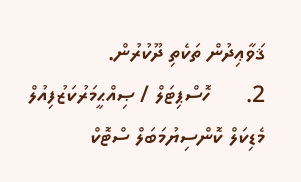ޤަވާޢިދުން ތަކެތި ދޫކުރުން.
2.      ހޮސްޕިޓަލް / ޞިއްޙީމަރުކަޒުފިއުލް މެޑިކަލް ކޮންސިޔުމަބަލް ސްޓޮކް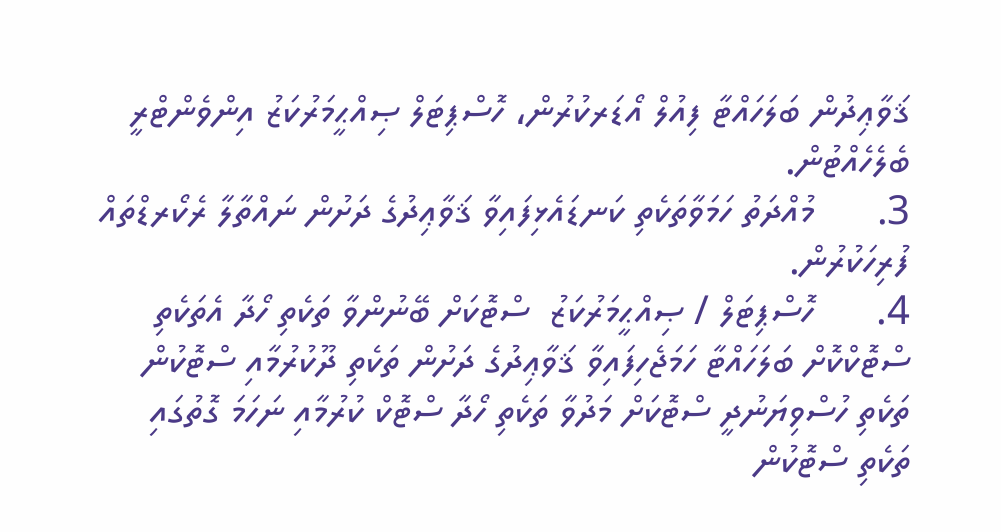ޤަވާޢިދުން ބަލަހައްޓާ ފިއުލް އޯޑަރކުރުން، ހޮސްޕިޓަލް ޞިއްޙީމަރުކަޒު އިންވެންޓްރީ ބެލެހެއްޓުން.
3.      މުއްދަތު ހަމަވާތަކެތި ކަނޑައެޅިފައިވާ ޤަވާޢިދުގެ ދަށުން ނައްތާލާ ރެކޯރޑްތައް ފުރިހަކުރުން.
4.      ހޮސްޕިޓަލް / ޞިއްޙީމަރުކަޒު  ސްޓޮކަށް ބޭނުންވާ ތަކެތި ހޯދާ އެތަކެތި ސްޓޮކްކޮށް ބަލަހައްޓާ ހަމަޖެހިފައިވާ ޤަވާޢިދުގެ ދަށުން ތަކެތި ދޫކުރުމާއި ސްޓޮކުން ތަކެތި ހުސްވިޔަނުދީ ސްޓޮކަށް މަދުވާ ތަކެތި ހޯދާ ސްޓޮކް ކުރުމާއި ނަހަމަ ގޮތުގައި ތަކެތި ސްޓޮކުން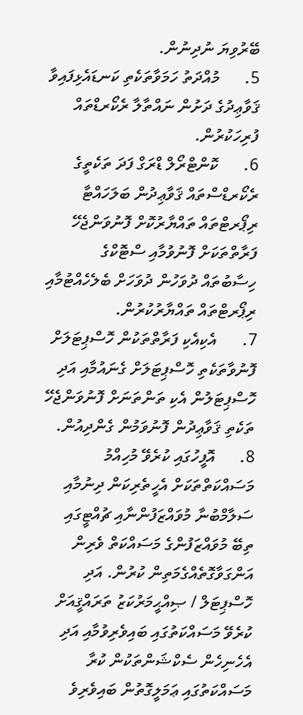ބޭރުވިޔަ ނުދިނުން.
5.      މުއްދަތު ހަމަވާތަކެތި ކަނޑައެޅިފައިވާ ޤަވާޢިދުގެ ދަށުން ނައްތާލާ ރެކޯރޑްތައް ފުރިހަކުރުން.
6.      ކޮންޓްރޯލް ޑްރަގް ފަދަ ތަކެތީގެ ރެކޯރޑްސްތައް ޤަވާޢިދުން ބަލަހައްޓާ ރިޕޯރޓްތައް ތައްޔާރުކޮށް ފޮނުވަންޖެހޭ ފަރާތްތަކަށް ފޮނުވުމާއި ސްޓޮކްގެ ހިސާބުތައް ދުވަހުން ދުވަހަށް ބެލެހެއްޓުމާއި ރިޕޯރޓްތައް ތައްޔާރުކުރުން.
7.      އެކިއެކި ފަރާތްތަކުން ހޮސްޕިޓަލަށް ފޮނުވާތަކެތި ހޮސްޕިޓަލަށް ގެނައުމާއި އަދި ހޮސްޕިޓަލުން އެކި ތަންތަނަށް ފޮނުވަންޖެހޭ ތަކެތި ޤަވާޢިދުން ފޮނުވަމުން ގެންދިއުން.
8.      އޮފީހުގައި ކުރެވޭ މުހިއްމު މަސައްކަތްތަކަށް އެހީތެރިކަން ދިނުމާއި ސަލާމްބުނާ މުވައްޒަފުންނާއި ޗުއްޓީގައި ތިބޭ މުވައްޒަފުންގެ މަސައްކަތް ވެރިން އަންގަވާގޮތެއްގެމަތިން ކުރުން. އަދި ހޮސްޕިޓަލް / ޞިއްޙީމަރުކަޒު ތަރައްޤީއަށް ކުރެވޭ މަސައްކަތުގައި ބައިވެރިވުމާއި އަދި އެހެނިހެން ސެކްޝަންތަކުން ކުރާ މަސައްކަތުގައި ޢަމަލީގޮތުން ބައިވެރިވެ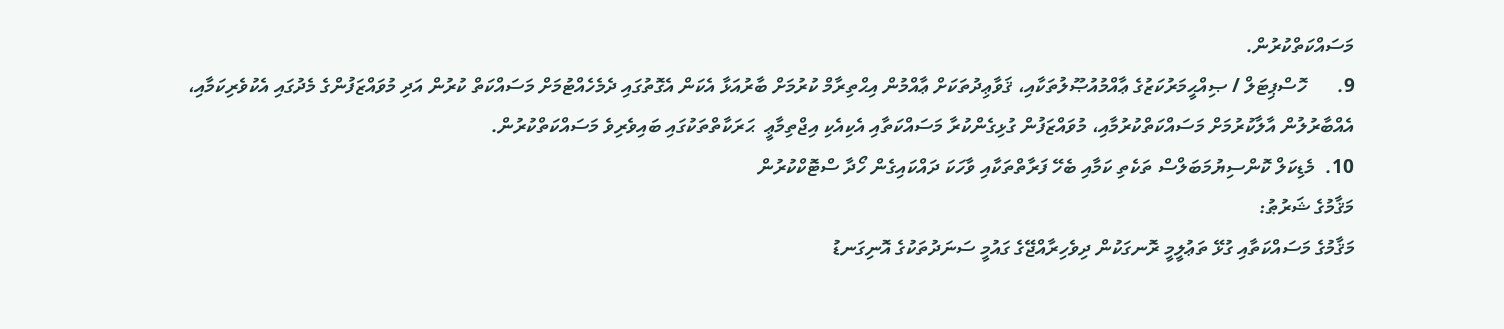މަސައްކަތްކުރުން.
9.      ހޮސްޕިޓަލް / ޞިއްޙީމަރުކަޒުގެ ޢާއްމުއުޞޫލުތަކާއި، ޤަވާޢިދުތަކަށް ޢާއްމުން އިޙްތިރާމް ކުރުމަށް ބާރުއަޅާ އެކަން އެގޮތުގައި ދެމެހެއްޓުމަށް މަސައްކަތް ކުރުން އަދި މުވައްޒަފުންގެ މެދުގައި އެކުވެރިކަމާއި، އެއްބާރުލުން އާލާކުރުމަށް މަސައްކަތްކުރުމާއި، މުވައްޒަފުން ގުޅިގެންކުރާ މަސައްކަތާއި އެކިއެކި އިޖްތިމާޢީ  ޙަރަކާތްތަކުގައި ބައިވެރިވެ މަސައްކަތްކުރުން.
10.  މެޑިކަލް ކޮންސިޔުމަބަލްސް ތަކެތި ކަމާއި ބެހޭ ފަރާތްތަކާއި ވާހަކަ ދައްކައިގެން ހޯދާ ސްޓޮކްކުރުން
މަޤާމުގެ ޝަރުޠު:
މަޤާމުގެ މަސައްކަތާއި ގުޅޭ ތަޢުލީމީ ރޮނގަކުން ދިވެހިރާއްޖޭގެ ގައުމީ ސަނަދުތަކުގެ އޮނިގަނޑު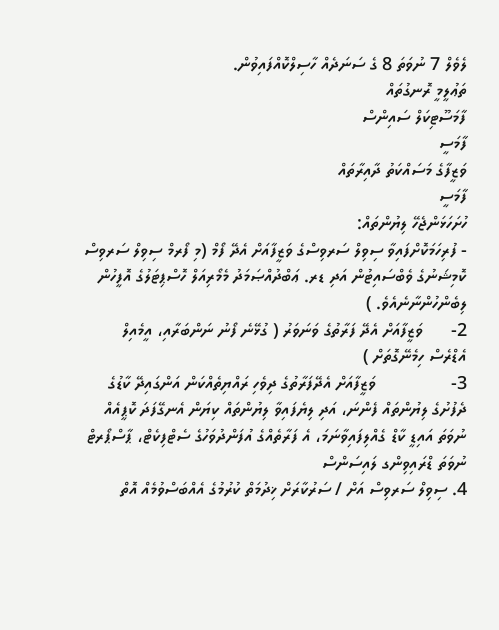ލެވެލް 7 ނުވަތަ 8 ގެ ސަނަދެއް ހާސިލްކޮއްފައިވުން.
ތަޢުލީމީ ރޮނގުތައް
ފާމަސޫޓިކަލް ސައިންސް
ފާމަސީ
ވަޒީފާގެ މަސައްކަތު ދާއިރާތައް
ފާމަސީ
ހުށަހަޅަންޖެހޭ ލިޔުންތައް:
- ފުރިހަމަކޮށްފައިވާ ސިވިލް ސަރވިސްގެ ވަޒީފާއަށް އެދޭ ފޯމް (މި ފޯރމް ސިވިލް ސަރވިސް ކޮމިޝަނުގެ ވެބްސައިޓުން އަދި ޑރ. ޢަބްދުއްޞަމަދު މެމޯރިއަލް ހޮސްޕިޓަލުގެ އޮފީހުން ލިބެންހުންނާނެއެވެ. )
2-      ވަޒީފާއަށް އެދޭ ފަރާތުގެ ވަނަވަރު ( ގުޅޭނެ ފޯނު ނަންބަރާއި، އީމެއިލް އެޑްރެސް ހިމެނޭގޮތަށް )
3-                ވަޒީފާއަށް އެދޭފަރާތުގެ ދިވެހި ރައްޔިތެއްކަން އަންގައިދޭ ކާޑުގެ ދެފުށުގެ ލިޔުންތައް ފެންނަ، އަދި ލިޔެފައިވާ ލިޔުންތައް ކިޔަން އެނގޭފަދަ ކޮޕީއެއް ނުވަތަ އައިޑީ ކާޑް ގެއްލިފައިވާނަމަ، އެ ފަރާތެއްގެ އުފަންދުވަހުގެ ސެޓްފިކެޓް، ޕާސްޕޯރޓް ނުވަތަ ޑްރައިވިންގ ލައިސަންސް
4. ސިވިލް ސަރވިސް އަށް / ސަރުކާރަށް ޚިދުމަތް ކުރުމުގެ އެއްބަސްވުމެއް އޮތް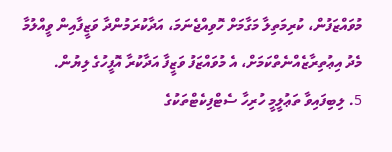މުވައްޒަފުން، ކުރިމަތިލާ މަގާމަށް ހޮވިއްޖެނަމަ، އަދާކުރަމުންދާ ވަޒީފާއިން ވީއްލުމާ މެދު އިޢުތިރާޒެއްނެތްކަމަށް، އެ މުވައްޒަފު ވަޒީފާ އަދާކުރާ އޮފީހުގެ ލިޔުން.
5. ލިބިފައިވާ ތަޢުލީމީ ހުރިހާ ސެޓްފިކެޓްތަކުގެ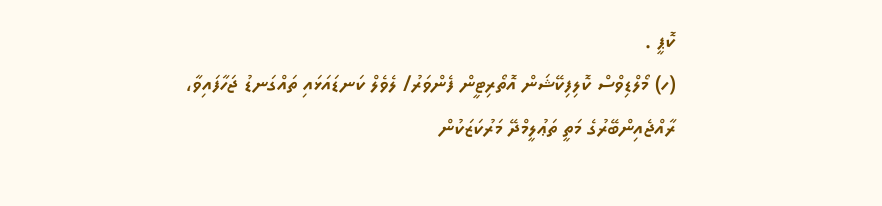ކޮޕީ .
(ހ) މޯލްޑިވްސް ކޮލިފިކޭޝަން އޮތޯރިޓީން ފެންވަރު/ ލެވެލް ކަނޑައަޅައި ތައްގަނޑު ޖަހާފައިވާ، ރާއްޖެއިންބޭރުގެ މަތީ ތަޢުލީމްދޭ މަރުކަޒަކުން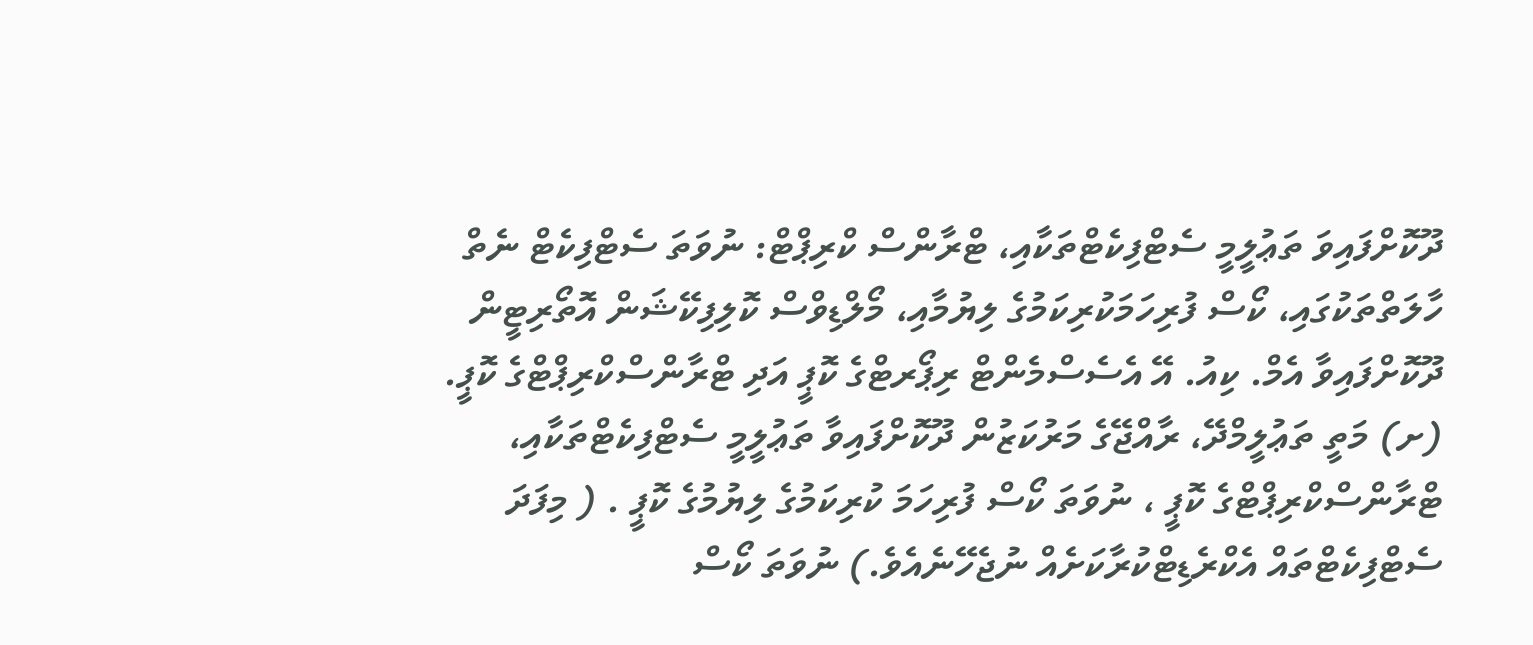ދޫކޮށްފައިވަ ތަޢުލީމީ ސެޓްފިކެޓްތަކާއި، ޓްރާންސް ކްރިޕްޓް: ނުވަތަ ސެޓްފިކެޓް ނެތް ހާލަތްތަކުގައި، ކޯސް ފުރިހަމަކުރިކަމުގެ ލިޔުމާއި، މޯލްޑިވްސް ކޮލިފިކޭޝަން އޮތޯރިޓީން ދޫކޮށްފައިވާ އެމް. ކިއު. އޭ އެސެސްމެންޓް ރިޕޯރޓްގެ ކޮޕީ އަދި ޓްރާންސްކްރިޕްޓްގެ ކޮޕީ.
(ށ) މަތީ ތަޢުލީމްދޭ، ރާއްޖޭގެ މަރުކަޒުން ދޫކޮށްފައިވާ ތަޢުލީމީ ސެޓްފިކެޓްތަކާއި، ޓްރާންސްކްރިޕްޓްގެ ކޮޕީ ، ނުވަތަ ކޯސް ފުރިހަމަ ކުރިކަމުގެ ލިޔުމުގެ ކޮޕީ . ( މިފަދަ ސެޓްފިކެޓްތައް އެކްރެޑިޓްކުރާކަށެއް ނުޖެހޭނެއެވެ.) ނުވަތަ ކޯސް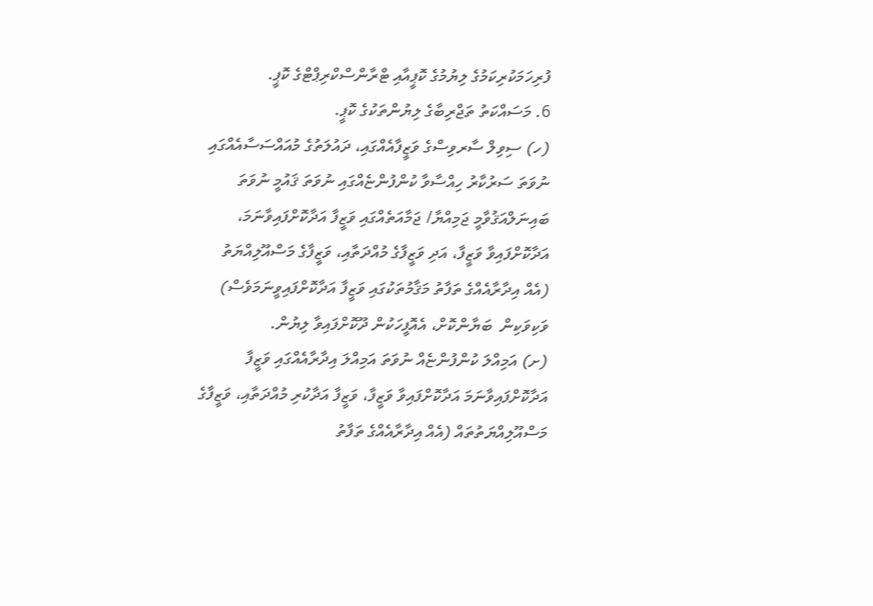ފުރިހަމަކުރިކަމުގެ ލިޔުމުގެ ކޮޕީއާއި ޓްރާންސްކްރިޕްޓްގެ ކޮޕީ.
6. މަސައްކަތު ތަޖްރިބާގެ ލިޔުންތަކުގެ ކޮޕީ.
(ހ) ސިވިލް ސާރވިސްގެ ވަޒީފާއެއްގައި، ދައުލަތުގެ މުއައްސަސާއެއްގައި ނުވަތަ ސަރުކާރު ހިއްސާވާ ކުންފުންޏެއްގައި ނުވަތަ ޤައުމީ ނުވަތަ ބައިނަލްއަޤުވާމީ ޖަމިއްޔާ/ ޖަމާއަތެއްގައި ވަޒީފާ އަދާކޮށްފައިވާނަމަ، އަދާކޮށްފައިވާ ވަޒީފާ، އަދި ވަޒީފާގެ މުއްދަތާއި، ވަޒީފާގެ މަސްއޫލިއްޔަތު (އެއް އިދާރާއެއްގެ ތަފާތު މަޤާމުތަކުގައި ވަޒީފާ އަދާކޮށްފައިވީނަމަވެސް) ވަކިވަކިން  ބަޔާންކޮށް، އެއޮފީހަކުން ދޫކޮށްފައިވާ ލިޔުން.
(ށ) އަމިއްލަ ކުންފުންޏެއް ނުވަތަ އަމިއްލަ އިދާރާއެއްގައި ވަޒީފާ އަދާކޮށްފައިވާނަމަ އަދާކޮށްފައިވާ ވަޒީފާ، ވަޒީފާ އަދާކުރި މުއްދަތާއި، ވަޒީފާގެ މަސްއޫލިއްޔަތުތައް (އެއް އިދާރާއެއްގެ ތަފާތު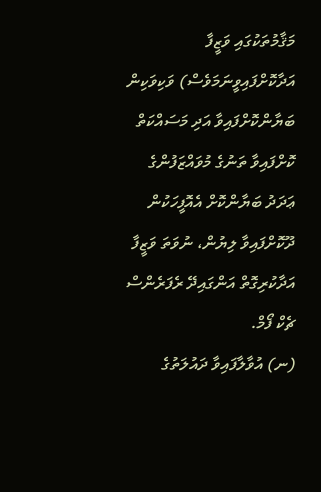މަޤާމުތަކުގައި ވަޒީފާ އަދާކޮށްފައިވީނަމަވެސް) ވަކިވަކިން  ބަޔާންކޮށްފައިވާ އަދި މަސައްކަތް ކޮށްފައިވާ ތަނުގެ މުވައްޒަފުންގެ ޢަދަދު ބަޔާންކޮށް އެއޮފީހަކުން ދޫކޮށްފައިވާ ލިޔުން، ނުވަތަ ވަޒީފާ އަދާކުރިގޮތް އަންގައިދޭ ރެފަރެންސް ޗެކް ފޯމް.
(ނ) އުވާލާފައިވާ ދައުލަތުގެ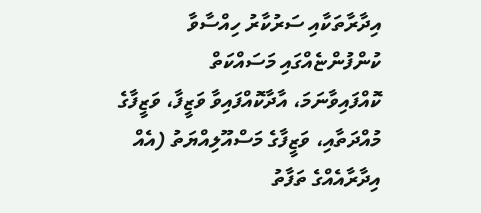އިދާރާތަކާއި ސަރުކާރު ހިއްސާވާ ކުންފުންޏެއްގައި މަސައްކަތް ކޮއްފައިވާނަމަ، އާދާކޮއްފައިވާ ވަޒީފާ، ވަޒީފާގެ މުއްދަތާއި، ވަޒީފާގެ މަސްއޫލިއްޔަތު (އެއް އިދާރާއެއްގެ ތަފާތު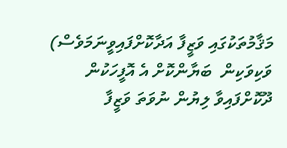މަޤާމުތަކުގައި ވަޒީފާ އަދާކޮށްފައިވީނަމަވެސް) ވަކިވަކިން  ބަޔާންކޮށް އެ އޮފީހަކުން ދޫކޮށްފައިވާ ލިޔުން ނުވަތަ ވަޒީފާ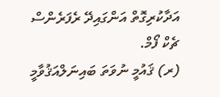އަދާކުރިގޮތް އަންގައިދޭ ރެފަރެންސް ޗެކް ފޯމް.
(ރ) ޤައުމީ ނުވަތަ ބައިނަލްއަޤުވާމީ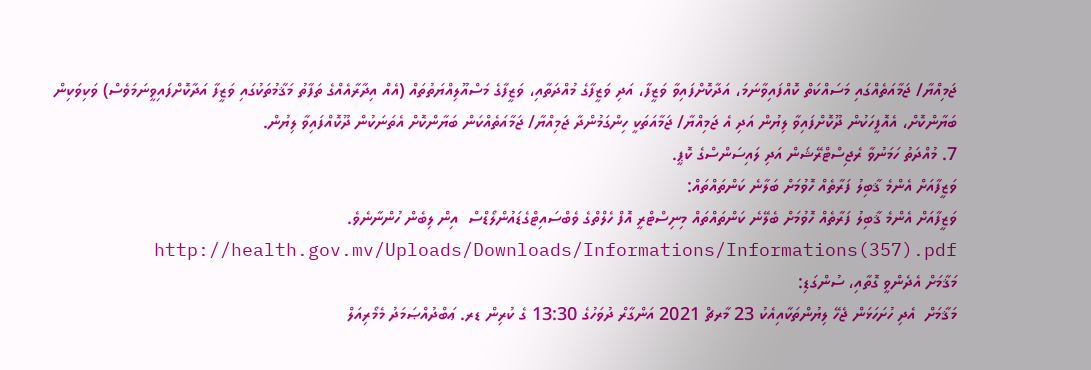ޖަމިއްޔާ/ ޖަމާއަތެއްގައި މަސައްކަތް ކޮއްފައިވާނަމަ، އަދާކޮށްފައިވާ ވަޒީފާ، އަދި ވަޒީފާގެ މުއްދަތާއި، ވަޒީފާގެ މަސްއޫލިއްޔަތުތައް (އެއް އިދާރާއެއްގެ ތަފާތު މަޤާމުތަކުގައި ވަޒީފާ އަދާކޮށްފައިވީނަމަވެސް) ވަކިވަކިން  ބަޔާންކޮށް، އެއޮފީހަކުން ދޫކޮށްފައިވާ ލިޔުން އަދި އެ ޖަމިއްޔާ/ ޖަމާއަތަކީ ހިންގަމުންދާ ޖަމިއްޔާ/ ޖަމާއަތެއްކަން ބަޔާންކޮށް އެތަނަކުން ދޫކޮއްފައިވާ ލިޔުން.
7. މުއްދަތު ހަމަނުވާ ރެޖިސްޓްރޭޝަން އަދި ލައިސަންސްގެ ކޮޕީ.
ވަޒީފާއަށް އެންމެ ޤާބިލު ފަރާތެއް ހޮވުމަށް ބަލާނެ ކަންތައްތައް:
ވަޒީފާއަށް އެންމެ ޤާބިލު ފަރާތެއް ހޮވުމަށް ބެލޭނެ ކަންތައްތައް މިނިސްޓްރީ އޮފް ހެލްތްގެ ވެބްސައިޓްގެޑައުންލޯޑްސް  އިން ލިބެން ހުންނާނެވެ. http://health.gov.mv/Uploads/Downloads/Informations/Informations(357).pdf
މަޤާމަށް އެދެންވީ ގޮތާއި، ސުންގަޑި:
މަޤާމަށް  އެދި ހުށަހަޅަން ޖެހޭ ލިޔުންތަކާއިއެކު 23 މާރޗް 2021 އަންގާރް ދުވަހުގެ 13:30 ގެ ކުރިން ޑރ. ޢަބްދުއްޞަމަދު މެމޯރިއަލް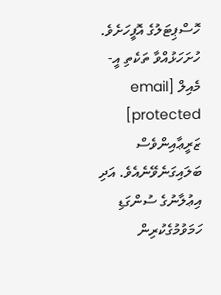ހޮސްޕިޓަލުގެ އޮފީހަށެވެ. ހުށަހަޅުއްވާ ތަކެތި އީ-މެއިލް [email protected] ޒަރީޢާއިންވެސް ބަލައިގަނެވޭނެއެވެ. އަދި އިޢުލާނުގެ ސުންގަޑި ހަމަވުމުގެކުރިން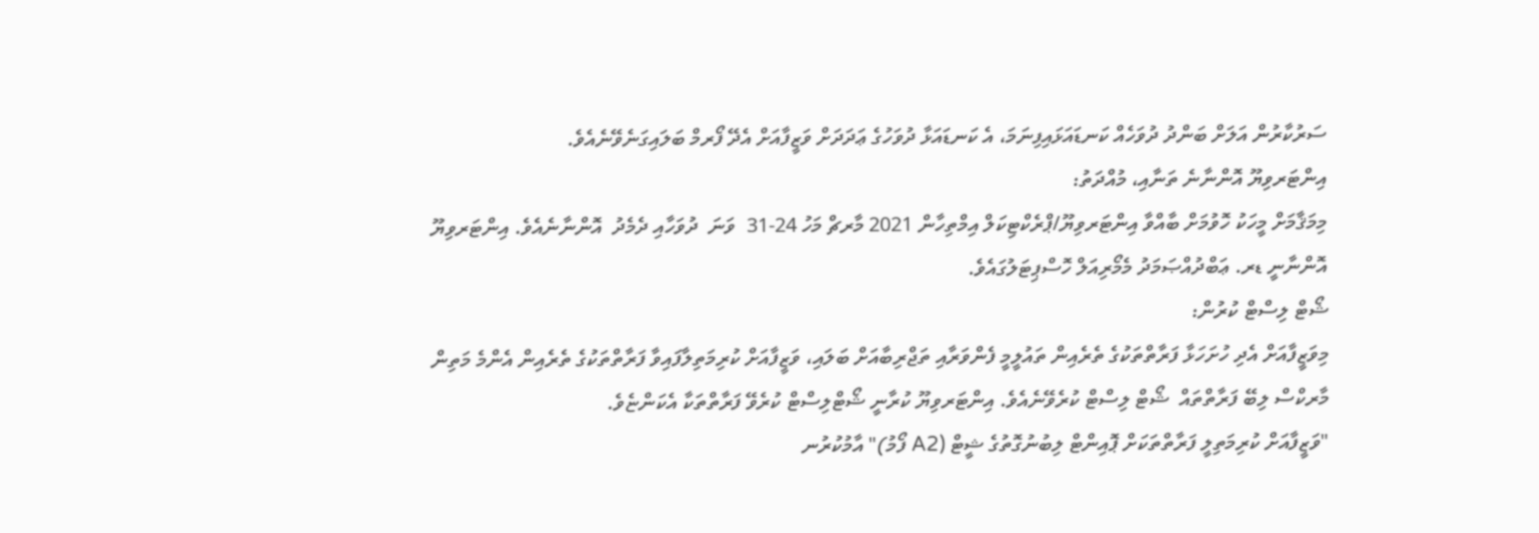ސަރުކާރުން އަލަށް ބަންދު ދުވަހެއް ކަނޑައަޅައިފިނަމަ، އެ ކަނޑައަޅާ ދުވަހުގެ ޢަދަދަށް ވަޒީފާއަށް އެދޭ ފޯރމް ބަލައިގަނެވޭނެއެވެ.
އިންޓަރވިޔޫ އޮންނާނެ ތަނާއި، މުއްދަތު:
މިމަޤާމަށް މީހަކު ހޮވުމަށް ބާއްވާ އިންޓަރވިޔޫ/ޕްރެކްޓިކަލް އިމްތިހާން 2021 މާރޗް މަހު 24-31  ވަނަ  ދުވަހާއި ދެމެދު  އޮންނާނެއެވެ. އިންޓަރވިޔޫ އޮންނާނީ ޑރ. ޢަބްދުއްޞަމަދު މެމޯރިއަލް ހޮސްޕިޓަލުގައެވެ.
ޝޯޓް ލިސްޓް ކުރުން:
މިވަޒީފާއަށް އެދި ހުށަހަޅާ ފަރާތްތަކުގެ ތެރެއިން ތައުލީމީ ފެންވަރާއި ތަޖްރިބާއަށް ބަލައި، ވަޒީފާއަށް ކުރިމަތިލާފައިވާ ފަރާތްތަކުގެ ތެރެއިން އެންމެ މަތިން މާރކްސް ލިބޭ ފަރާތްތައް  ޝޯޓް ލިސްޓް ކުރެވޭނެއެވެ. އިންޓަރވިޔޫ ކުރާނީ ޝޯޓްލިސްޓް ކުރެވޭ ފަރާތްތަކާ އެކަންޏެވެ.
"ވަޒީފާއަށް ކުރިމަތިލީ ފަރާތްތަކަށް ޕޮއިންޓް ލިބުނުގޮތުގެ ޝީޓް (A2 ފޯމު)" އާމުކުރުނ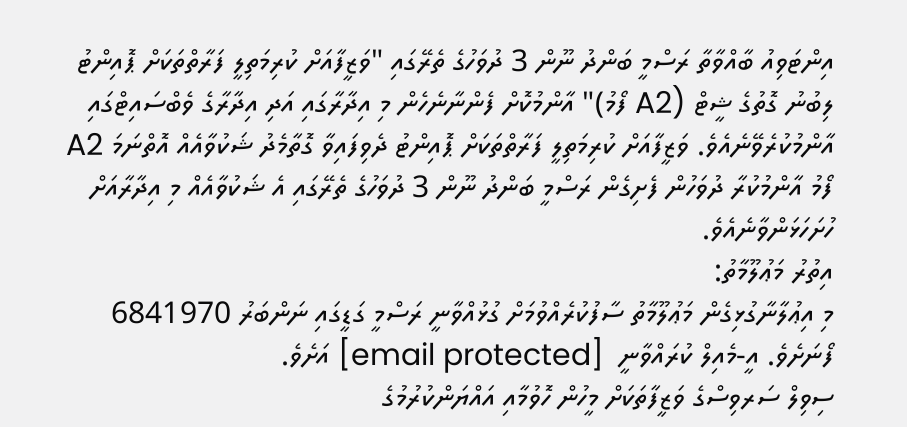އިންޓަވިއު ބާއްވާތާ ރަސްމީ ބަންދު ނޫން 3 ދުވަހުގެ ތެރޭގައި "ވަޒީފާއަށް ކުރިމަތިލީ ފަރާތްތަކަށް ޕޮއިންޓު ލިބުނު ގޮތުގެ ޝީޓް (A2 ފޯމު)" އާންމުކޮށް ފެންނާނެހެން މި އިދާރާގައި އަދި އިދާރާގެ ވެބްސައިޓްގައި އާންމުކުރެވޭނެއެވެ. ވަޒީފާއަށް ކުރިމަތިލީ ފަރާތްތަކަށް ޕޮއިންޓު ދެވިފައިވާ ގޮތާމެދު ޝަކުވާއެއް އޮތްނަމަ A2 ފޯމު އާންމުކުރާ ދުވަހުން ފެށިގެން ރަސްމީ ބަންދު ނޫން 3 ދުވަހުގެ ތެރޭގައި އެ ޝަކުވާއެއް މި އިދާރާއަށް ހުށަހަޅަންވާނެއެވެ.
އިތުރު މަޢުލޫމާތު:
މި އިޢުލާނާގުޅިގެން މަޢުލޫމާތު ސާފުކުރެއްވުމަށް ގުޅުއްވާނީ ރަސްމީ ގަޑީގައި ނަންބަރު 6841970 ފޯނަށެވެ. އީ-މެއިލް ކުރައްވާނީ  [email protected] އަށެވެ.
ސިވިލް ސަރވިސްގެ ވަޒީފާތަކަށް މީހުން ހޮވުމާއި އައްޔަންކުރުމުގެ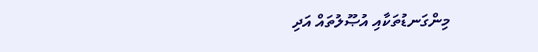މިންގަނޑުތަކާއި އުޞޫލުތައް އަދި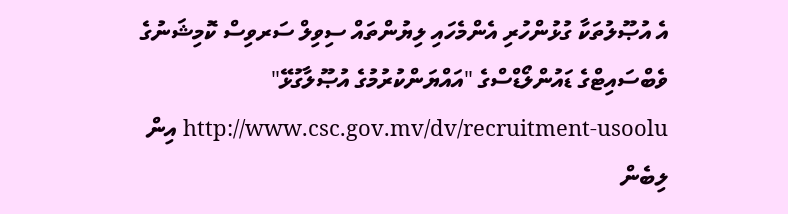އެ އުޞޫލުތަކާ ގުޅުންހުރި އެންމެހައި ލިޔުންތައް ސިވިލް ސަރވިސް ކޮމިޝަނުގެ ވެބްސައިޓްގެ ޑައުންލޯޑްސްގެ "އައްޔަންކުރުމުގެ އުޞޫލާގުޅޭ" http://www.csc.gov.mv/dv/recruitment-usoolu އިން ލިބެން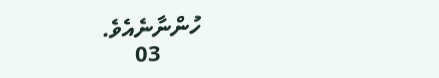ހުންނާނެއެވެ.
       03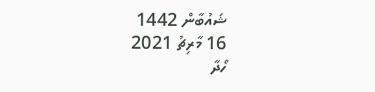ޝައުބާން 1442
16 މާރިޗު 2021
ހޯދާ